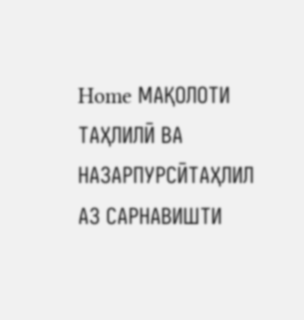Home МАҚОЛОТИ ТАҲЛИЛӢ ВА НАЗАРПУРСӢТАҲЛИЛ АЗ САРНАВИШТИ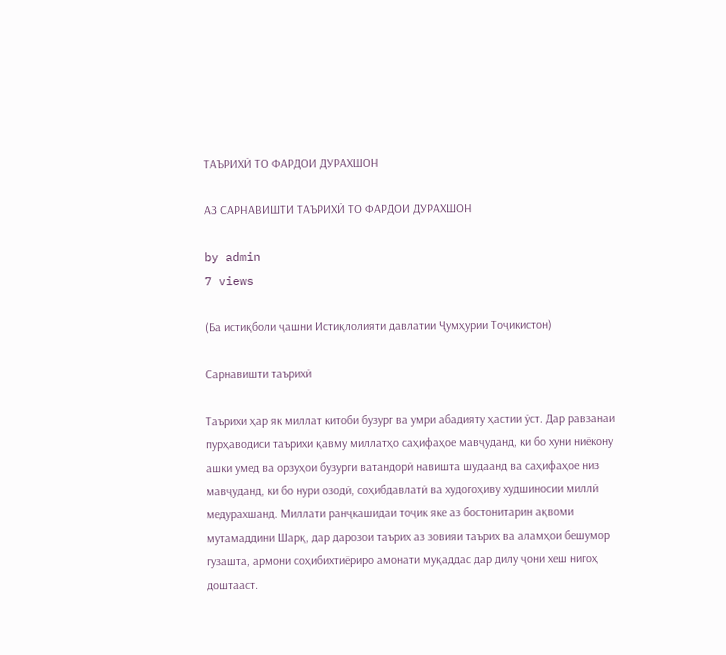ТАЪРИХӢ ТО ФАРДОИ ДУРАХШОН

АЗ САРНАВИШТИ ТАЪРИХӢ ТО ФАРДОИ ДУРАХШОН

by admin
7 views

(Ба истиқболи ҷашни Истиқлолияти давлатии Ҷумҳурии Тоҷикистон)

Сарнавишти таърихӣ

Таърихи ҳар як миллат китоби бузург ва умри абадияту ҳастии ӯст. Дар равзанаи пурҳаводиси таърихи қавму миллатҳо саҳифаҳое мавҷуданд, ки бо хуни ниёкону ашки умед ва орзуҳои бузурги ватандорӣ навишта шудаанд ва саҳифаҳое низ мавҷуданд, ки бо нури озодӣ, соҳибдавлатӣ ва худогоҳиву худшиносии миллӣ медурахшанд. Миллати ранҷкашидаи тоҷик яке аз бостонитарин ақвоми мутамаддини Шарқ, дар дарозои таърих аз зовияи таърих ва аламҳои бешумор гузашта, армони соҳибихтиёриро амонати муқаддас дар дилу ҷони хеш нигоҳ доштааст.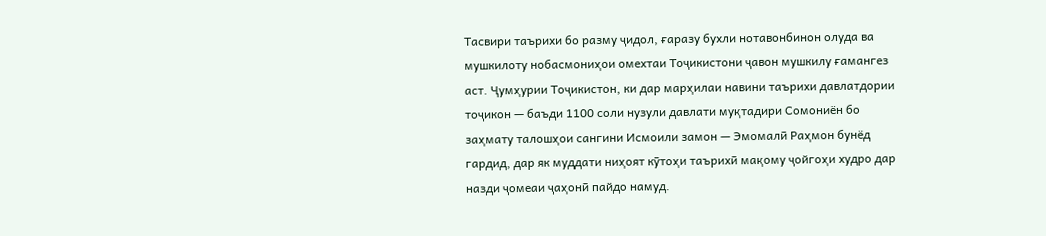Тасвири таърихи бо разму ҷидол, ғаразу бухли нотавонбинон олуда ва мушкилоту нобасмониҳои омехтаи Тоҷикистони ҷавон мушкилу ғамангез аст. Ҷумҳурии Тоҷикистон, ки дар марҳилаи навини таърихи давлатдории тоҷикон — баъди 1100 соли нузули давлати муқтадири Сомониён бо заҳмату талошҳои сангини Исмоили замон — Эмомалӣ Раҳмон бунёд гардид, дар як муддати ниҳоят кӯтоҳи таърихӣ мақому ҷойгоҳи худро дар назди ҷомеаи ҷаҳонӣ пайдо намуд.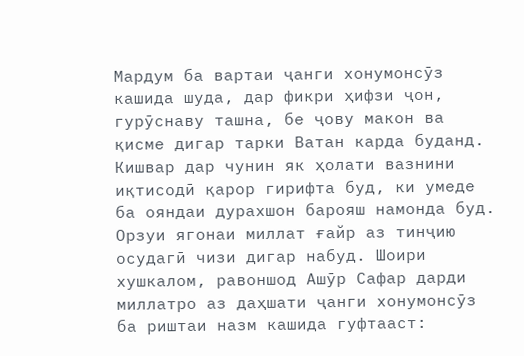Мардум ба вартаи ҷанги хонумонсӯз кашида шуда, дар фикри ҳифзи ҷон, гурӯснаву ташна, бе ҷову макон ва қисме дигар тарки Ватан карда буданд. Кишвар дар чунин як ҳолати вазнини иқтисодӣ қарор гирифта буд, ки умеде ба ояндаи дурахшон барояш намонда буд. Орзуи ягонаи миллат ғайр аз тинҷию осудагӣ чизи дигар набуд. Шоири хушкалом, равоншод Ашӯр Сафар дарди миллатро аз даҳшати ҷанги хонумонсӯз ба риштаи назм кашида гуфтааст: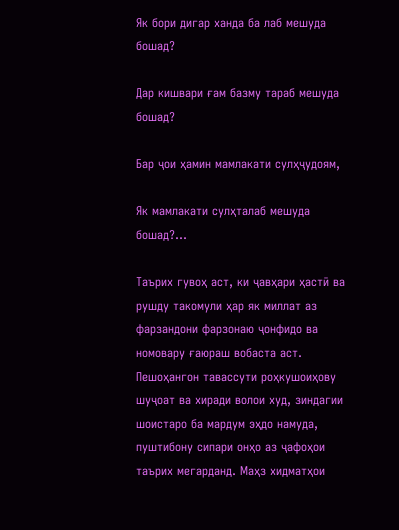Як бори дигар ханда ба лаб мешуда бошад?

Дар кишвари ғам базму тараб мешуда бошад?

Бар ҷои ҳамин мамлакати сулҳҷудоям,

Як мамлакати сулҳталаб мешуда бошад?…

Таърих гувоҳ аст, ки ҷавҳари ҳастӣ ва рушду такомули ҳар як миллат аз фарзандони фарзонаю ҷонфидо ва номовару ғаюраш вобаста аст. Пешоҳангон тавассути роҳкушоиҳову шуҷоат ва хиради волои худ, зиндагии шоистаро ба мардум эҳдо намуда, пуштибону сипари онҳо аз ҷафоҳои таърих мегарданд. Маҳз хидматҳои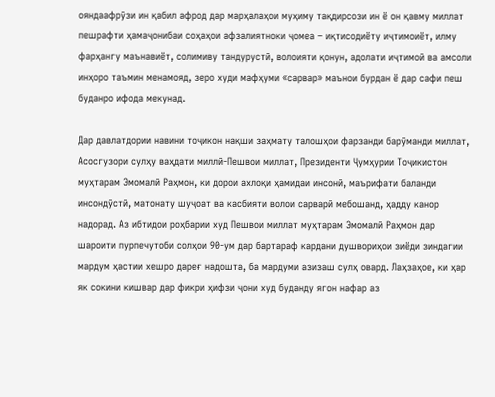ояндаафрӯзи ин қабил афрод дар марҳалаҳои муҳиму тақдирсози ин ё он қавму миллат пешрафти ҳамаҷонибаи соҳаҳои афзалиятноки ҷомеа – иқтисодиёту иҷтимоиёт, илму фарҳангу маънавиёт, солимиву тандурустӣ, волоияти қонун, адолати иҷтимоӣ ва амсоли инҳоро таъмин менамояд, зеро худи мафҳуми «сарвар» маънои бурдан ё дар сафи пеш буданро ифода мекунад.

Дар давлатдории навини тоҷикон нақши заҳмату талошҳои фарзанди барӯманди миллат, Асосгузори сулҳу ваҳдати миллӣ-Пешвои миллат, Президенти Ҷумҳурии Тоҷикистон муҳтарам Эмомалӣ Раҳмон, ки дорои ахлоқи ҳамидаи инсонӣ, маърифати баланди инсондӯстӣ, матонату шуҷоат ва касбияти волои сарварӣ мебошанд, ҳадду канор надорад. Аз ибтидои роҳбарии худ Пешвои миллат муҳтарам Эмомалӣ Раҳмон дар шароити пурпечутоби солҳои 90-ум дар бартараф кардани душвориҳои зиёди зиндагии мардум ҳастии хешро дареғ надошта, ба мардуми азизаш сулҳ овард. Лаҳзаҳое, ки ҳар як сокини кишвар дар фикри ҳифзи ҷони худ буданду ягон нафар аз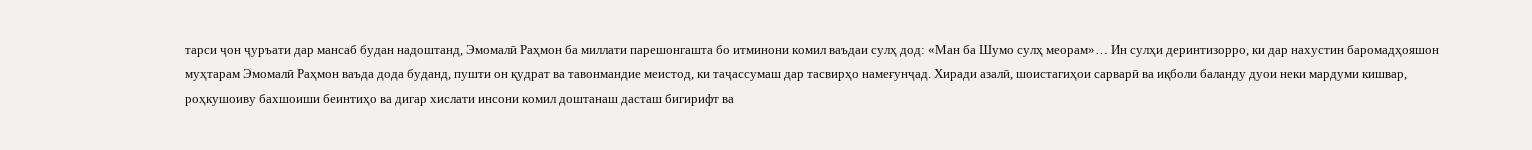тарси ҷон ҷуръати дар мансаб будан надоштанд, Эмомалӣ Раҳмон ба миллати парешонгашта бо итминони комил ваъдаи сулҳ дод: «Ман ба Шумо сулҳ меорам»… Ин сулҳи деринтизорро, ки дар нахустин баромадҳояшон муҳтарам Эмомалӣ Раҳмон ваъда дода буданд, пушти он қудрат ва тавонмандие меистод, ки таҷассумаш дар тасвирҳо намеғунҷад. Хиради азалӣ, шоистагиҳои сарварӣ ва иқболи баланду дуои неки мардуми кишвар, роҳкушоиву бахшоиши беинтиҳо ва дигар хислати инсони комил доштанаш дасташ бигирифт ва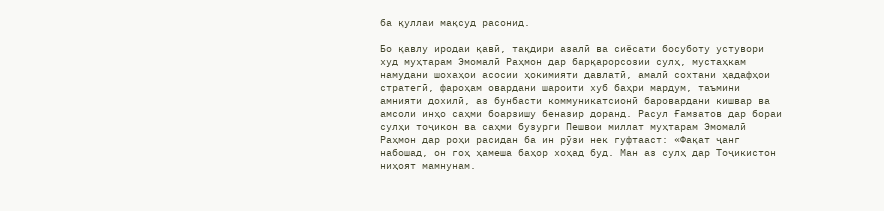ба қуллаи мақсуд расонид.

Бо қавлу иродаи қавӣ, тақдири азалӣ ва сиёсати босуботу устувори худ муҳтарам Эмомалӣ Раҳмон дар барқарорсозии сулҳ, мустаҳкам намудани шохаҳои асосии ҳокимияти давлатӣ, амалӣ сохтани ҳадафҳои стратегӣ, фароҳам овардани шароити хуб баҳри мардум, таъмини амнияти дохилӣ, аз бунбасти коммуникатсионӣ баровардани кишвар ва амсоли инҳо саҳми боарзишу беназир доранд. Расул Ғамзатов дар бораи сулҳи тоҷикон ва саҳми бузурги Пешвои миллат муҳтарам Эмомалӣ Раҳмон дар роҳи расидан ба ин рӯзи нек гуфтааст: «Фақат ҷанг набошад, он гоҳ ҳамеша баҳор хоҳад буд. Ман аз сулҳ дар Тоҷикистон ниҳоят мамнунам.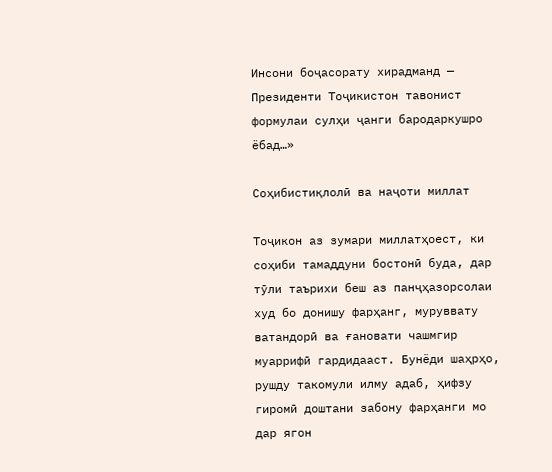Инсони боҷасорату хирадманд — Президенти Тоҷикистон тавонист формулаи сулҳи ҷанги бародаркушро ёбад…»

Соҳибистиқлолӣ ва наҷоти миллат

Тоҷикон аз зумари миллатҳоест, ки соҳиби тамаддуни бостонӣ буда, дар тӯли таърихи беш аз панҷҳазорсолаи худ бо донишу фарҳанг, муруввату ватандорӣ ва ғановати чашмгир муаррифӣ гардидааст. Бунёди шаҳрҳо, рушду такомули илму адаб, ҳифзу гиромӣ доштани забону фарҳанги мо дар ягон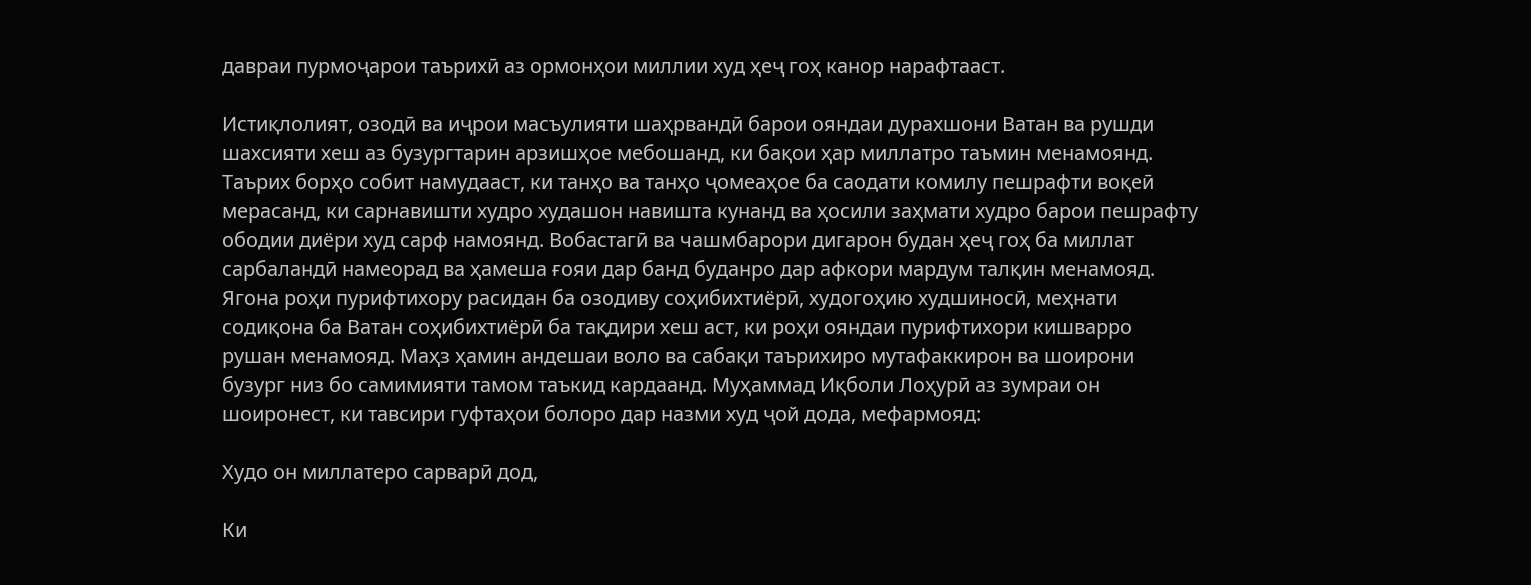давраи пурмоҷарои таърихӣ аз ормонҳои миллии худ ҳеҷ гоҳ канор нарафтааст.

Истиқлолият, озодӣ ва иҷрои масъулияти шаҳрвандӣ барои ояндаи дурахшони Ватан ва рушди шахсияти хеш аз бузургтарин арзишҳое мебошанд, ки бақои ҳар миллатро таъмин менамоянд. Таърих борҳо собит намудааст, ки танҳо ва танҳо ҷомеаҳое ба саодати комилу пешрафти воқеӣ мерасанд, ки сарнавишти худро худашон навишта кунанд ва ҳосили заҳмати худро барои пешрафту ободии диёри худ сарф намоянд. Вобастагӣ ва чашмбарори дигарон будан ҳеҷ гоҳ ба миллат сарбаландӣ намеорад ва ҳамеша ғояи дар банд буданро дар афкори мардум талқин менамояд. Ягона роҳи пурифтихору расидан ба озодиву соҳибихтиёрӣ, худогоҳию худшиносӣ, меҳнати содиқона ба Ватан соҳибихтиёрӣ ба тақдири хеш аст, ки роҳи ояндаи пурифтихори кишварро рушан менамояд. Маҳз ҳамин андешаи воло ва сабақи таърихиро мутафаккирон ва шоирони бузург низ бо самимияти тамом таъкид кардаанд. Муҳаммад Иқболи Лоҳурӣ аз зумраи он шоиронест, ки тавсири гуфтаҳои болоро дар назми худ ҷой дода, мефармояд:

Худо он миллатеро сарварӣ дод,

Ки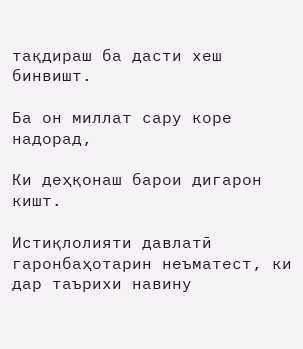тақдираш ба дасти хеш бинвишт.

Ба он миллат сару коре надорад,

Ки деҳқонаш барои дигарон кишт.

Истиқлолияти давлатӣ гаронбаҳотарин неъматест, ки дар таърихи навину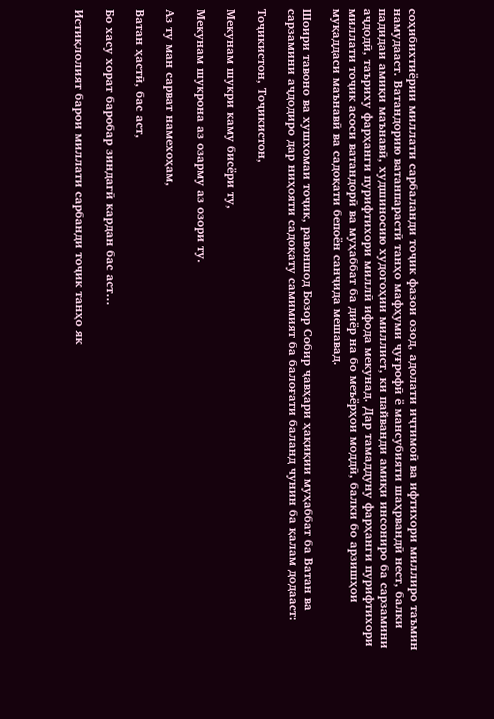соҳибихтиёрии миллати сарбаланди тоҷик фазои озод, адолати иҷтимоӣ ва ифтихори миллиро таъмин намудааст. Ватандорию ватанпарастӣ танҳо мафҳуми ҷуғрофӣ ё мансубияти шаҳрвандӣ нест, балки падидаи амиқи маънавӣ, худшиносию худогоҳии миллист, ки пайванди амиқи инсониро ба сарзамини аҷдодӣ, таъриху фарҳанги пурифтихори миллӣ ифода мекунад. Дар тамаддуну фарҳанги пурифтихори миллати тоҷик асоси ватандорӣ ва муҳаббат ба диёр на бо меъёрҳои моддӣ, балки бо арзишҳои муқаддаси маънавӣ ва садоқати бепоён санҷида мешавад.

Шоири тавоно ва хушхомаи тоҷик, равоншод Бозор Собир ҷавҳари ҳақиқии муҳаббат ба Ватан ва сарзамини аҷдодиро дар ниҳояти садоқату самимият ба балоғати баланд чунин ба қалам додааст:

Тоҷикистон, Тоҷикистон,

Мекунам шукри каму бисёри ту,

Мекунам шукрона аз озарму аз озори ту.

Аз ту ман сарват намехоҳам,

Ватан ҳастӣ, бас аст,

Бо хасу хорат баробар зиндагӣ кардан бас аст…

Истиқлолият барои миллати сарбанди тоҷик танҳо як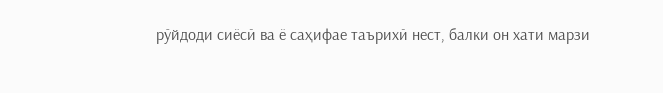рӯйдоди сиёсӣ ва ё саҳифае таърихӣ нест, балки он хати марзи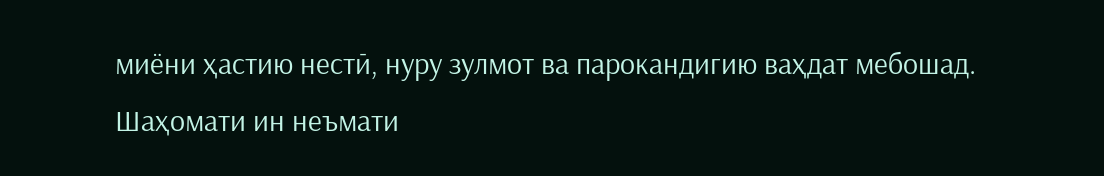миёни ҳастию нестӣ, нуру зулмот ва парокандигию ваҳдат мебошад. Шаҳомати ин неъмати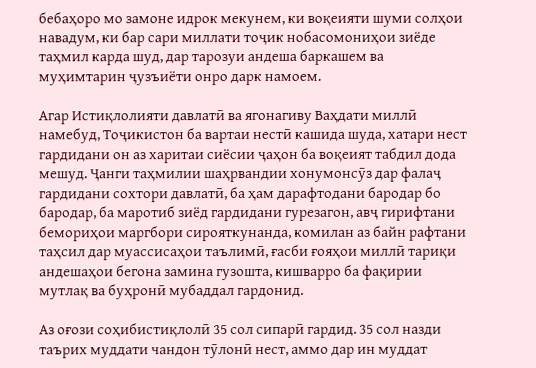бебаҳоро мо замоне идрок мекунем, ки воқеияти шуми солҳои навадум, ки бар сари миллати тоҷик нобасомониҳои зиёде таҳмил карда шуд, дар тарозуи андеша баркашем ва муҳимтарин ҷузъиёти онро дарк намоем.

Агар Истиқлолияти давлатӣ ва ягонагиву Ваҳдати миллӣ намебуд, Тоҷикистон ба вартаи нестӣ кашида шуда, хатари нест гардидани он аз харитаи сиёсии ҷаҳон ба воқеият табдил дода мешуд. Ҷанги таҳмилии шаҳрвандии хонумонсӯз дар фалаҷ гардидани сохтори давлатӣ, ба ҳам дарафтодани бародар бо бародар, ба маротиб зиёд гардидани гурезагон, авҷ гирифтани бемориҳои маргбори сирояткунанда, комилан аз байн рафтани таҳсил дар муассисаҳои таълимӣ, ғасби ғояҳои миллӣ тариқи андешаҳои бегона замина гузошта, кишварро ба фақирии мутлақ ва буҳронӣ мубаддал гардонид.

Аз оғози соҳибистиқлолӣ 35 сол сипарӣ гардид. 35 сол назди таърих муддати чандон тӯлонӣ нест, аммо дар ин муддат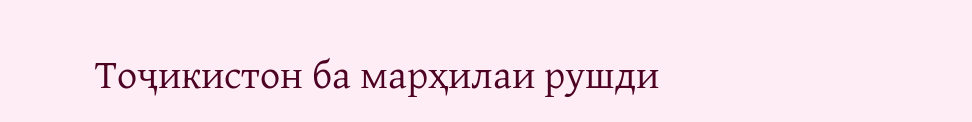Тоҷикистон ба марҳилаи рушди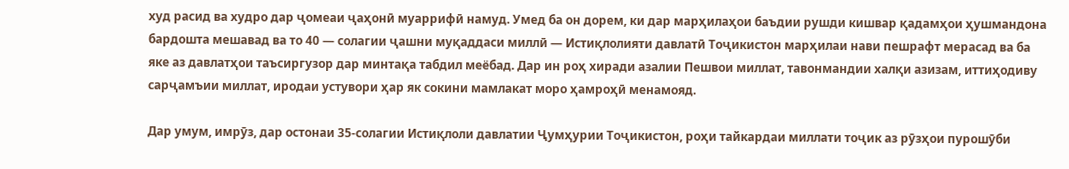худ расид ва худро дар ҷомеаи ҷаҳонӣ муаррифӣ намуд. Умед ба он дорем, ки дар марҳилаҳои баъдии рушди кишвар қадамҳои ҳушмандона бардошта мешавад ва то 40 — солагии ҷашни муқаддаси миллӣ — Истиқлолияти давлатӣ Тоҷикистон марҳилаи нави пешрафт мерасад ва ба яке аз давлатҳои таъсиргузор дар минтақа табдил меёбад. Дар ин роҳ хиради азалии Пешвои миллат, тавонмандии халқи азизам, иттиҳодиву сарҷамъии миллат, иродаи устувори ҳар як сокини мамлакат моро ҳамроҳӣ менамояд.

Дар умум, имрӯз, дар остонаи 35-солагии Истиқлоли давлатии Ҷумҳурии Тоҷикистон, роҳи тайкардаи миллати тоҷик аз рӯзҳои пурошӯби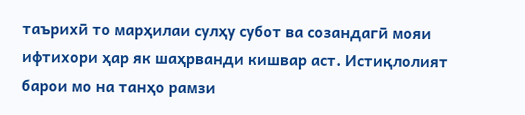таърихӣ то марҳилаи сулҳу субот ва созандагӣ мояи ифтихори ҳар як шаҳрванди кишвар аст. Истиқлолият барои мо на танҳо рамзи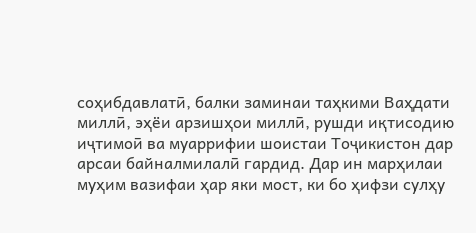соҳибдавлатӣ, балки заминаи таҳкими Ваҳдати миллӣ, эҳёи арзишҳои миллӣ, рушди иқтисодию иҷтимоӣ ва муаррифии шоистаи Тоҷикистон дар арсаи байналмилалӣ гардид. Дар ин марҳилаи муҳим вазифаи ҳар яки мост, ки бо ҳифзи сулҳу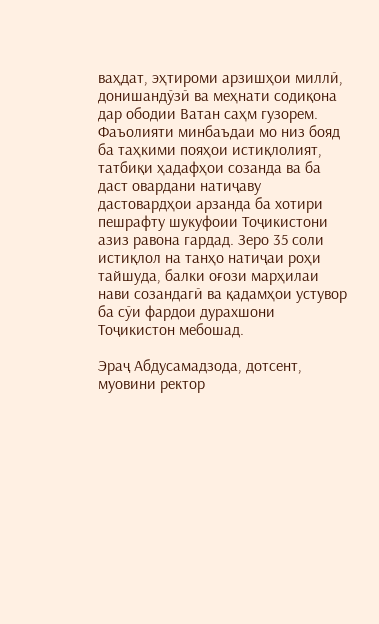ваҳдат, эҳтироми арзишҳои миллӣ, донишандӯзӣ ва меҳнати содиқона дар ободии Ватан саҳм гузорем. Фаъолияти минбаъдаи мо низ бояд ба таҳкими пояҳои истиқлолият, татбиқи ҳадафҳои созанда ва ба даст овардани натиҷаву дастовардҳои арзанда ба хотири пешрафту шукуфоии Тоҷикистони азиз равона гардад. Зеро 35 соли истиқлол на танҳо натиҷаи роҳи тайшуда, балки оғози марҳилаи нави созандагӣ ва қадамҳои устувор ба сӯи фардои дурахшони Тоҷикистон мебошад.

Эраҷ Абдусамадзода, дотсент, муовини ректор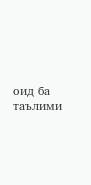оид ба таълими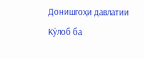Донишгоҳи давлатии Кӯлоб ба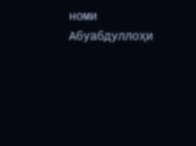номи Абуабдуллоҳи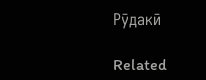Рӯдакӣ

Related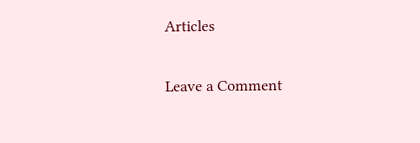Articles

Leave a Comment